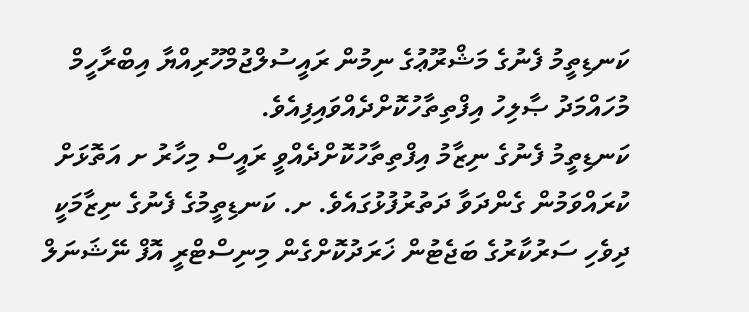ކަނޑިތީމު ފެނުގެ މަޝްރޫޢުގެ ނިމުން ރައީސުލްޖުމްހޫރިއްޔާ އިބްރާހީމް މުހައްމަދު ޞާލިހު އިފްތިތާހުކޮށްދެއްވައިފިއެވެ.
ކަނޑިތީމު ފެނުގެ ނިޒާމު އިފްތިތާހުކޮށްދެއްވީ ރައީސް މިހާރު ށ އަތޮޅަށް ކުރައްވަމުން ގެންދަވާ ދަތުރުފުޅުގައެވެ. ށ. ކަނޑިތީމުގެ ފެނުގެ ނިޒާމަކީ ދިވެހި ސަރުކާރުގެ ބަޖެޓުން ޚަރަދުކޮށްގެން މިނިސްޓްރީ އޮފް ނޭޝަނަލް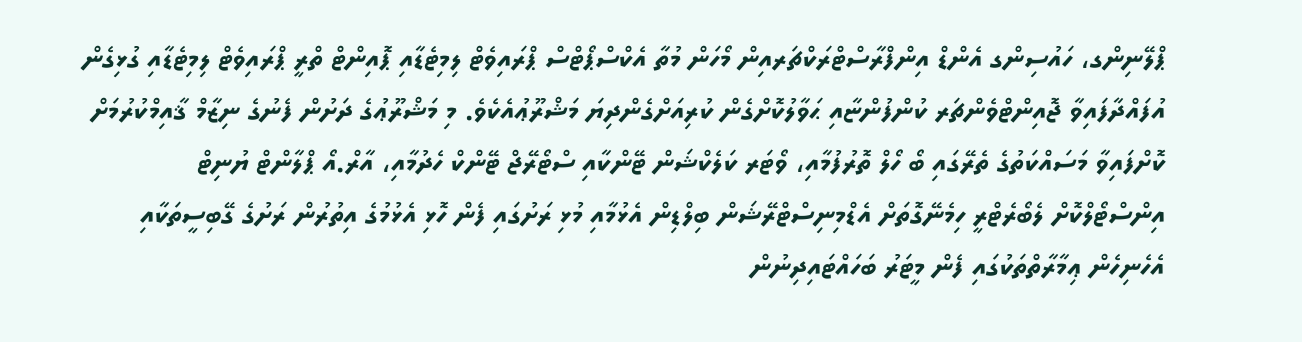ޕްލޭނިންގ، ހައުސިންގ އެންޑް އިންފްރާސްޓްރަކްޗަރއިން މޯހަން މުތާ އެކްސްޕޯޓްސް ޕްރައިވެޓް ލިމިޓެޑާއި ޕޮއިންޓް ތްރީ ޕްރައިވެޓް ލިމިޓެޑާއި ގުޅިގެން އުފައްދާފައިވާ ޖޮއިންޓްވެންޗަރ ކުންފުންޏާއި ޙަވާލުކޮށްގެން ކުރިއަށްގެންދިޔަ މަޝްރޫޢުއެކެވެ. މި މަޝްރޫޢުގެ ދަށުން ފެނުގެ ނިޒާމް ޤާއިމްކުރުމަށް ކޮށްފައިވާ މަސައްކަތުގެ ތެރޭގައި ބޯ ހޯލް ތޮރުފުމާއި، ވޯޓަރ ކަލެކްޝަން ޓޭންކާއި ސްޓޯރޭޖް ޓޭންކް ހެދުމާއި، އާރް.އޯ ޕްލާންޓް ޔުނިޓް އިންސްޓޯލްކޮށް ލެބޯރެޓްރީ ހިމެނޭގޮތަށް އެޑްމިނިސްޓްރޭޝަން ބިލްޑިން އެޅުމާއި މުޅި ރަށުގައި ފެން ހޮޅި އެޅުމުގެ އިތުރުން ރަށުގެ ގޭބިސީތަކާއި އެހެނިހެން ޢިމާރާތްތަކުގައި ފެން މީޓަރު ބަހައްޓައިދިނުން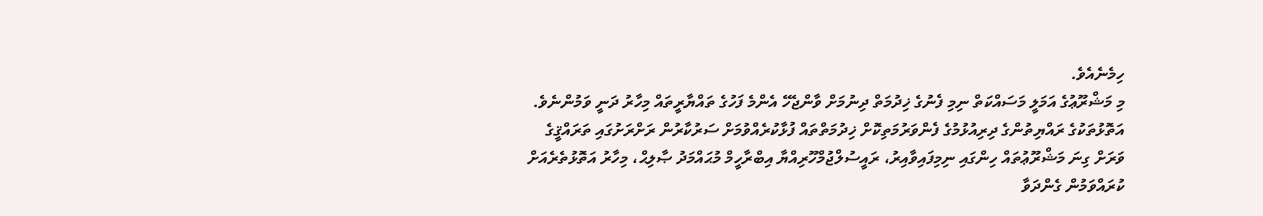ހިމެނެއެވެ.
މި މަޝްރޫޢުގެ އަމަލީ މަސައްކަތް ނިމި ފެނުގެ ޚިދުމަތް ދިނުމަށް ވާންޖެހޭ އެންމެ ފަހުގެ ތައްޔާރީތައް މިހާރު ދަނީ ވަމުންނެވެ. އަތޮޅުތަކުގެ ރައްޔިތުންގެ ދިރިއުޅުމުގެ ފެންވަރުމަތިކޮށް ޚިދުމަތްތައް ފުޅާކުރެއްވުމަށް ސަރުކާރުން ރަށްރަށުގައި ތަރައްޤީގެ ވަރަށް ގިނަ މަޝްރޫޢުތައް ހިންގައި ނިމިފައިވާއިރު، ރައީސުލްޖުމްހޫރިއްޔާ އިބްރާހީމް މުޙައްމަދު ޞާލިޙް، މިހާރު އަތޮޅުތެރެއަށް ކުރައްވަމުން ގެންދަވާ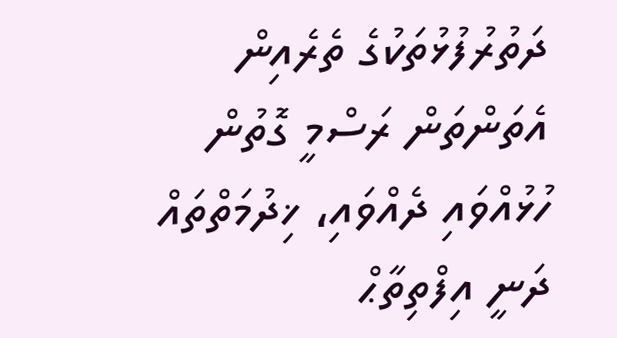ދަތުރުފުޅުތަކުގެ ތެރެއިން އެތަންތަން ރަސްމީ ގޮތުން ހުޅުއްވައި ދެއްވައި، ޚިދުމަތްތައް ދަނީ އިފްތިތާޙް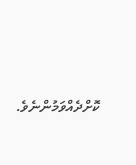ކޮށްދެއްވަމުންނެވެ.